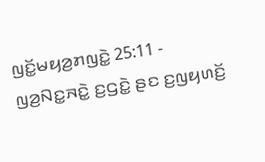ꤜꤢꤩ꤭ꤗꤟꤤ꤬ꤊꤜꤢꤧ꤭ 25:11 - ꤜꤤ꤬ꤡꤢ꤭ꤏꤢꤧ꤭ ꤢ꤬ꤞꤢꤧ꤭ ꤔꤢ ꤢ꤬ꤜꤟꤛꤢꤩ꤬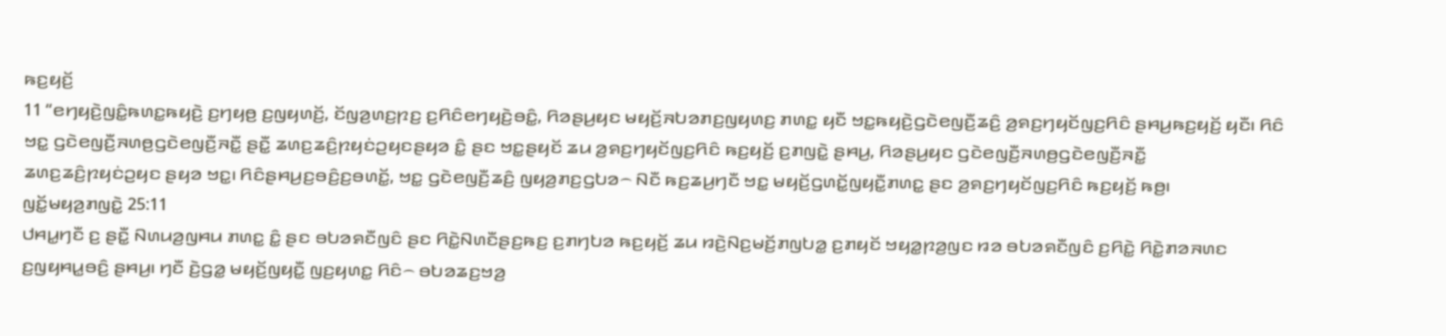ꤒꤢ꤬ꤟꤢꤩ꤬
11 “ꤕꤚꤟꤢꤧ꤬ꤜꤢꤨ꤭ꤒꤛꤢ꤭ꤒꤟꤢꤧ꤬ ꤢ꤬ꤚꤟꤥ꤬ ꤢ꤬ꤜꤟꤛꤢꤩ꤬, ꤢꤩꤜꤤ꤬ꤛꤢ꤬ꤐꤢ꤬ ꤢ꤬ꤖꤢꤨꤕꤚꤟꤢꤧ꤬ꤋꤢꤨ꤭, ꤖꤤꤔꤣ꤬ꤟꤢ ꤗꤟꤢꤩ꤬ꤏꤝꤤꤊꤢ꤬ꤜꤟꤛꤢ꤬ ꤊꤛꤢ꤭ ꤟꤢꤪ ꤠꤢ꤭ꤒꤟꤢꤧ꤬ꤞꤢꤧꤕꤜꤢꤪ꤬ꤘꤢꤨ꤬ ꤤ꤬ꤎꤢ꤬ꤚꤟꤢꤩꤜꤢ꤬ꤖꤢꤨ ꤔꤌꤣ꤬ꤒꤢ꤬ꤟꤢꤩ꤬ ꤟꤢꤪ꤯ ꤖꤢꤨ ꤠꤢ꤭ ꤞꤢꤧꤕꤜꤢꤪ꤬ꤏꤛꤥ꤬ꤞꤢꤧꤕꤜꤢꤪ꤬ꤏꤢꤪ꤭ ꤔꤢꤪ꤭ ꤘꤛꤢ꤬ꤘꤢꤨ꤬ꤐꤟꤢꤦꤑꤟꤢꤔꤟꤤ ꤢꤨ꤭ ꤔꤢ ꤠꤢ꤭ꤔꤟꤢꤩ ꤘꤣ ꤤ꤬ꤎꤢ꤬ꤚꤟꤢꤩꤜꤢ꤬ꤖꤢꤨ ꤒꤢ꤬ꤟꤢꤩ꤬ ꤢ꤬ꤊꤜꤢꤧ꤭ ꤔꤌꤣ꤬, ꤖꤤꤔꤣ꤬ꤟꤢ ꤞꤢꤧꤕꤜꤢꤪ꤬ꤏꤛꤥ꤬ꤞꤢꤧꤕꤜꤢꤪ꤬ꤏꤢꤪ꤭ ꤘꤛꤢ꤬ꤘꤢꤨ꤬ꤐꤟꤢꤦꤑꤟꤢ ꤔꤟꤤ ꤠꤢ꤭꤯ ꤖꤢꤨꤔꤌꤣ꤬ꤢ꤬ꤋꤢꤨ꤬ꤢ꤬ꤋꤛꤢꤩ꤭, ꤠꤢ꤭ ꤞꤢꤧꤕꤜꤢꤪ꤬ꤘꤢꤨ꤬ ꤜꤟꤤ꤬ꤊꤢ꤬ꤞꤝꤤ꤮ ꤡꤢꤪ ꤒꤢ꤬ꤘꤣ꤬ꤚꤢꤪ ꤠꤢ꤭ ꤗꤟꤢꤩ꤬ꤞꤛꤢꤩ꤭ꤜꤟꤢꤪ꤭ꤊꤛꤢ꤭ ꤔꤢ ꤤ꤬ꤎꤢ꤬ꤚꤟꤢꤩꤜꤢ꤬ꤖꤢꤨ ꤒꤢ꤬ꤟꤢꤩ꤬ ꤒꤥ꤬꤯
ꤜꤢꤩ꤭ꤗꤟꤤ꤬ꤊꤜꤢꤧ꤭ 25:11
ꤓꤌꤣ꤭ꤚꤢꤪ ꤢ꤬ ꤔꤢꤪ꤭ ꤡꤛꤣꤤ꤬ꤜꤌꤣ ꤊꤛꤢ꤭ ꤢꤨ꤭ ꤔꤢ ꤋꤝꤤꤎꤢꤪꤜꤢꤨ ꤔꤢ ꤖꤢꤧ꤭ꤡꤛꤢꤪꤔꤢ꤬ꤒꤢ꤬ ꤢ꤬ꤊꤚꤝꤤ ꤒꤢ꤬ꤟꤢꤩ꤬ ꤘꤣ ꤙꤢꤧ꤬ꤡꤢ꤬ꤗꤢꤩ꤬ꤊꤜꤝꤤ꤭ ꤢ꤬ꤊꤟꤢꤩ ꤠꤟꤤ꤭ꤐꤤ꤬ꤜꤢ ꤙꤤ ꤋꤝꤤꤎꤢꤪꤜꤢꤨ ꤢ꤬ꤖꤢꤧ꤭ ꤖꤢꤧ꤭ꤊꤤꤏꤛꤢ ꤢ꤬ꤜꤟꤌꤣ꤭ꤋꤢꤨ꤬ ꤔꤌꤣ꤬꤯ ꤚꤢꤪ ꤢꤧ꤬ꤞꤤ꤭ ꤗꤟꤢꤩ꤬ꤜꤟꤢꤪ꤭ ꤜꤢ꤬ꤟꤛꤢ꤭ ꤖꤢꤨ꤮ ꤋꤝꤤꤘꤢ꤬ꤠꤤ꤬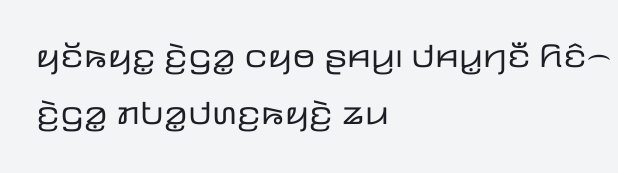ꤟꤢꤩꤒꤟꤢ꤭ ꤢꤧ꤬ꤞꤤ꤭ ꤍꤟꤥ ꤔꤌꤣ꤬꤯ ꤓꤌꤣ꤭ꤚꤢꤪ ꤖꤢꤨ꤮ ꤢꤧ꤬ꤞꤤ꤭ ꤊꤝꤤ꤭ꤓꤛꤢ꤬ꤒꤟꤢꤧ꤬ ꤘꤣ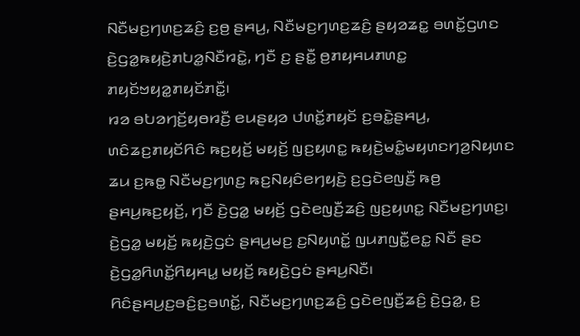ꤡꤢꤪꤗꤢ꤬ꤚꤛꤢ꤬ꤘꤢꤨ꤬ ꤢ꤬ꤥ꤬ ꤔꤌꤣ꤬, ꤡꤢꤪꤗꤢ꤬ꤚꤛꤢ꤬ꤘꤢꤨ꤬ ꤔꤟꤤꤘꤢ꤭ ꤋꤛꤢꤩ꤭ꤞꤛꤢ ꤢꤧ꤬ꤞꤤ꤭ꤒꤟꤢꤧ꤬ꤊꤝꤤ꤭ꤡꤢꤪꤙꤢꤧ꤭, ꤚꤢꤪ ꤢ꤬ ꤔꤢꤪ꤭ ꤥ꤬ꤊꤟꤌꤣꤊꤛꤢ꤭ ꤊꤟꤢꤩꤠꤟꤤ꤭ꤊꤟꤢꤩꤊꤢꤪ꤭꤯
ꤙꤤ ꤋꤝꤤꤚꤢꤩ꤬ꤟꤥꤙꤢꤪ꤬ ꤕꤣꤔꤟꤤ ꤓꤛꤢꤩ꤭ꤊꤟꤢꤩ ꤢ꤬ꤋꤢꤧ꤭ꤔꤌꤣ꤬, ꤛꤢꤨꤘꤢ꤬ꤊꤟꤢꤩꤖꤢꤨ ꤒꤢ꤬ꤟꤢꤩ꤬ ꤗꤟꤢꤩ꤬ ꤜꤢ꤬ꤟꤛꤢ꤭ ꤒꤟꤢꤧ꤬ꤗꤢꤨ꤭ꤗꤟꤛꤢꤚꤤ꤬ꤡꤟꤛꤢ ꤘꤣ ꤢ꤬ꤒꤥ꤭ ꤡꤢꤪꤗꤢ꤬ꤚꤛꤢ꤬ ꤒꤢ꤬ꤡꤟꤢꤨꤕꤚꤟꤢꤧ꤬ ꤢ꤬ꤞꤢꤧꤕꤜꤢꤪ꤬ ꤒꤥ꤬ ꤔꤌꤣ꤬ꤒꤢ꤬ꤟꤢꤩ꤬, ꤚꤢꤪ ꤢꤧ꤬ꤞꤤ꤭ ꤗꤟꤢꤩ꤬ ꤞꤢꤧꤕꤜꤢꤪ꤬ꤘꤢꤨ꤬ ꤜꤢ꤬ꤟꤛꤢ꤭ ꤡꤢꤪꤗꤢ꤬ꤚꤛꤢ꤬꤯ ꤢꤧ꤬ꤞꤤ꤭ ꤗꤟꤢꤩ꤬ ꤒꤟꤢꤧ꤬ꤞꤢꤦ ꤔꤌꤣ꤬ꤗꤢ꤬ ꤢ꤬ꤡꤟꤛꤢꤩ꤭ ꤜꤣꤊꤜꤢꤪ꤭ꤕꤢ꤭ ꤡꤢꤪ ꤔꤢ ꤢꤧ꤬ꤞꤤ꤭ꤖꤛꤢꤩ꤭ꤖꤟꤌꤣ꤭ ꤗꤟꤢꤩ꤬ ꤒꤟꤢꤧ꤬ꤞꤢꤦ ꤔꤌꤣ꤬ꤡꤢꤪ꤯
ꤖꤢꤨꤔꤌꤣ꤬ꤢ꤬ꤋꤢꤨ꤬ꤢ꤬ꤋꤛꤢꤩ꤭, ꤡꤢꤪꤗꤢ꤬ꤚꤛꤢ꤬ꤘꤢꤨ꤬ ꤞꤢꤧꤕꤜꤢꤪ꤬ꤘꤢꤨ꤬ ꤢꤧ꤬ꤞꤤ꤭, ꤢ꤬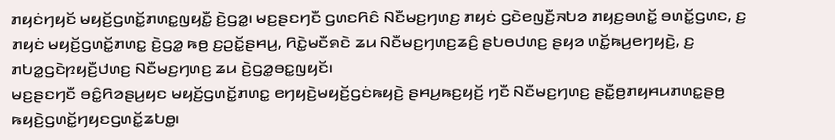ꤊꤟꤢꤦꤚꤟꤢꤩ ꤗꤟꤢꤩ꤬ꤞꤛꤢꤩ꤭ꤊꤛꤢ꤭ꤜꤟꤢꤪ꤭ ꤢꤧ꤬ꤞꤤ꤭꤯ ꤗꤢ꤬ꤔꤢꤚꤢꤪ ꤞꤛꤢꤖꤢꤨ ꤡꤢꤪꤗꤢ꤬ꤚꤛꤢ꤬ ꤊꤟꤢꤦ ꤞꤢꤧꤕꤜꤢꤪ꤬ꤏꤝꤤ ꤊꤟꤢ꤬ꤋꤛꤢꤩ꤭ ꤋꤛꤢꤩ꤭ꤞꤛꤢ, ꤢ꤬ ꤊꤟꤢꤦ ꤗꤟꤢꤩ꤬ꤞꤛꤢꤩ꤭ꤊꤛꤢ꤭ ꤢꤧ꤬ꤞꤤ꤭ ꤒꤥ꤬ ꤢ꤬ꤑꤢꤩ꤭ꤔꤌꤣ꤬, ꤖꤢꤧ꤭ꤗꤢꤪꤎꤢꤧ ꤘꤣ ꤡꤢꤪꤗꤢ꤬ꤚꤛꤢ꤬ꤘꤢꤨ꤬ ꤔꤝꤥꤓꤛꤢ꤬ ꤔꤟꤤ ꤛꤢꤩ꤭ꤒꤣ꤬ꤕꤚꤟꤢꤧ꤬, ꤢ꤬ ꤊꤝꤤ꤭ꤞꤢꤧꤐꤟꤢꤪ꤬ꤓꤛꤢ꤬ ꤡꤢꤪꤗꤢ꤬ꤚꤛꤢ꤬ ꤘꤣ ꤢꤧ꤬ꤞꤤ꤭ꤋꤢ꤭ꤜꤟꤢꤩ꤯
ꤗꤢ꤬ꤔꤢꤚꤢꤪ ꤋꤢꤨ꤭ꤖꤤꤔꤣ꤬ꤟꤢ ꤗꤟꤢꤩ꤬ꤞꤛꤢꤩ꤭ꤊꤛꤢ꤭ ꤕꤚꤟꤢꤧ꤬ꤗꤟꤢꤩ꤬ꤞꤢꤦꤒꤟꤢꤧ꤬ ꤔꤌꤣ꤬ꤒꤢ꤬ꤟꤢꤩ꤬ ꤚꤢꤪ ꤡꤢꤪꤗꤢ꤬ꤚꤛꤢ꤬ ꤔꤢꤪ꤭ꤥ꤬ꤊꤟꤌꤣꤊꤛꤢ꤭ꤔꤥ꤬ ꤒꤟꤢꤧ꤬ꤞꤛꤢꤩ꤭ꤚꤟꤢꤞꤛꤢꤩ꤭ꤘꤝꤥ꤭꤯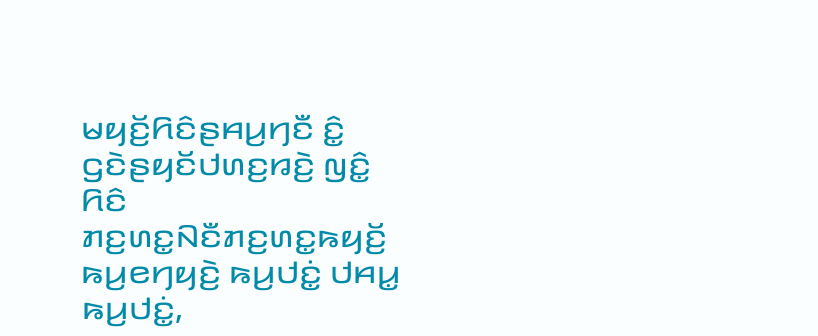ꤗꤟꤢꤩ꤬ꤖꤢꤨꤔꤌꤣ꤬ꤚꤢꤪ ꤢꤨ꤭ ꤞꤢꤧꤔꤟꤢꤩꤓꤛꤢ꤬ꤙꤢꤧ꤬ ꤜꤢꤨ꤭ ꤖꤢꤨ ꤊꤢ꤬ꤛꤢ꤭ꤡꤢꤪꤊꤢ꤬ꤛꤢ꤭ꤒꤟꤢꤩ꤬ ꤒꤣ꤬ꤕꤚꤟꤢꤧ꤬ ꤒꤣ꤬ꤓꤢꤦ꤭ ꤓꤌꤣ꤭ ꤒꤣ꤬ꤓꤢꤦ꤭,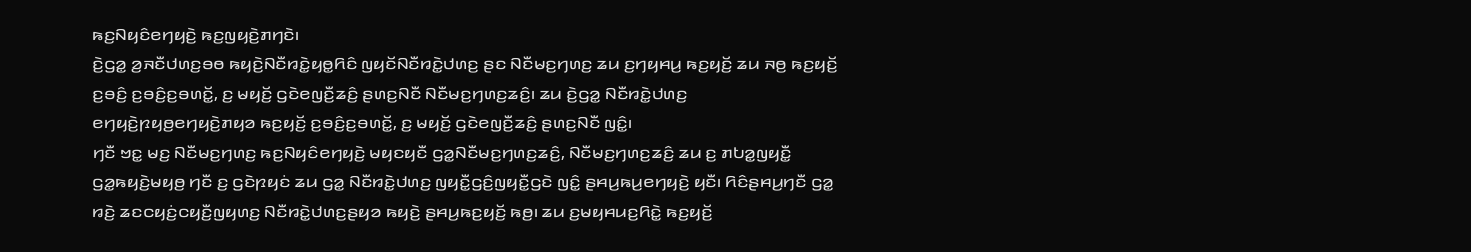ꤒꤢ꤬ꤡꤟꤢꤨꤕꤚꤟꤢꤧ꤬ ꤒꤢ꤬ꤜꤟꤢꤧ꤬ꤊꤚꤢꤧ꤯
ꤢꤧ꤬ꤞꤤ꤭ ꤤ꤬ꤏꤢꤪꤓꤛꤢ꤬ꤋꤥ ꤒꤟꤢꤧ꤬ꤡꤢꤪꤙꤢꤧ꤭ꤟꤥ꤭ꤖꤢꤨ ꤜꤟꤢꤩꤡꤢꤪꤙꤢꤧ꤭ꤓꤛꤢ꤬ ꤔꤢ ꤡꤢꤪꤗꤢ꤬ꤚꤛꤢ꤬ ꤘꤣ ꤢ꤬ꤚꤟꤌꤣ꤬ ꤒꤢ꤬ꤟꤢꤩ꤬ ꤘꤣ ꤏꤥ꤬ ꤒꤢ꤬ꤟꤢꤩ꤬ ꤢ꤬ꤋꤢꤨ꤬ ꤢ꤬ꤋꤢꤨ꤬ꤢ꤬ꤋꤛꤢꤩ꤭, ꤢ꤬ ꤗꤟꤢꤩ꤬ ꤞꤢꤧꤕꤜꤢꤪ꤬ꤘꤢꤨ꤬ ꤔꤛꤢ꤬ꤡꤢꤪ ꤡꤢꤪꤗꤢ꤬ꤚꤛꤢ꤬ꤘꤢꤨ꤬꤯ ꤘꤣ ꤢꤧ꤬ꤞꤤ꤭ ꤡꤢꤪꤙꤢꤧ꤭ꤓꤛꤢ꤬ ꤕꤚꤟꤢꤧ꤬ꤐꤟꤥ꤬ꤕꤚꤟꤢꤧ꤬ꤊꤟꤤ ꤒꤢ꤬ꤟꤢꤩ꤬ ꤢ꤬ꤋꤢꤨ꤬ꤢ꤬ꤋꤛꤢꤩ꤭, ꤢ꤬ ꤗꤟꤢꤩ꤬ ꤞꤢꤧꤕꤜꤢꤪ꤬ꤘꤢꤨ꤬ ꤔꤛꤢ꤬ꤡꤢꤪ ꤜꤢꤨ꤭꤯
ꤚꤢꤪ ꤠꤢ꤭ ꤗꤢ꤬ ꤡꤢꤪꤗꤢ꤬ꤚꤛꤢ꤬ ꤒꤢ꤬ꤡꤟꤢꤨꤕꤚꤟꤢꤧ꤬ ꤗꤟꤢꤟꤢꤪ ꤞꤤ꤭ꤡꤢꤪꤗꤢ꤬ꤚꤛꤢ꤬ꤘꤢꤨ꤬, ꤡꤢꤪꤗꤢ꤬ꤚꤛꤢ꤬ꤘꤢꤨ꤬ ꤘꤣ ꤢ꤬ ꤊꤝꤤ꤭ꤜꤟꤢꤪ꤭ ꤞꤤ꤭ꤒꤟꤢꤧ꤬ꤗꤟꤥ꤬ ꤚꤢꤪ ꤢ꤬ ꤞꤢꤧꤐꤟꤢꤦ ꤘꤣ ꤞꤤ꤭ ꤡꤢꤪꤙꤢꤧ꤭ꤓꤛꤢ꤬ ꤜꤟꤢꤪ꤭ꤞꤢꤨ꤬ꤜꤟꤢꤪ꤭ꤞꤢꤧ ꤜꤢꤨ꤭ ꤔꤌꤣ꤬ꤒꤣ꤬ꤕꤚꤟꤢꤧ꤬ ꤟꤢꤪ꤯ ꤖꤢꤨꤔꤌꤣ꤬ꤚꤢꤪ ꤞꤤ꤭ ꤙꤢꤧ꤬ ꤘꤢꤍꤟꤢꤦ꤬ꤍꤟꤢꤪ꤬ꤜꤟꤛꤢ꤬ ꤡꤢꤪꤙꤢꤧ꤭ꤓꤛꤢ꤬ꤔꤟꤤ ꤒꤟꤢꤧ꤬ ꤔꤌꤣ꤬ꤒꤢ꤬ꤟꤢꤩ꤬ ꤒꤥ꤬꤯ ꤘꤣ ꤢ꤬ꤗꤟꤌꤣꤢ꤬ꤖꤢꤧ꤭ ꤒꤢ꤬ꤟꤢꤩ꤬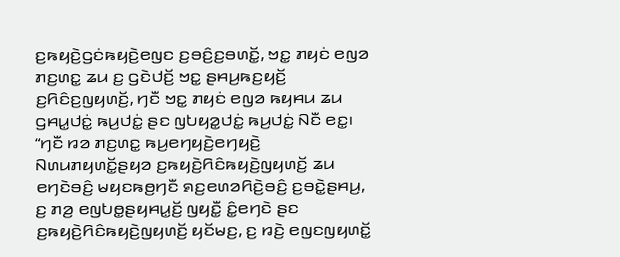ꤢ꤬ꤒꤟꤢꤧ꤬ꤞꤢꤦꤒꤟꤢꤧ꤬ꤕꤜꤢ ꤢ꤬ꤋꤢꤨ꤬ꤢ꤬ꤋꤛꤢꤩ꤭, ꤠꤢ꤭ ꤊꤟꤢꤦ ꤕꤜꤤ ꤊꤢ꤬ꤛꤢ꤭ ꤘꤣ ꤢ꤬ ꤞꤢꤧꤓꤢꤩ꤬ ꤠꤢ꤭ ꤔꤌꤣ꤬ꤒꤢ꤬ꤟꤢꤩ꤬ ꤢ꤬ꤖꤢꤨꤢ꤬ꤜꤟꤛꤢꤩ꤬, ꤚꤢꤪ ꤠꤢ꤭ ꤊꤟꤢꤦ ꤕꤜꤤ ꤒꤟꤌꤣ ꤘꤣ ꤞꤌꤣ꤭ꤓꤢꤦ꤭ ꤒꤣ꤬ꤓꤢꤦ꤭ ꤔꤢ ꤜꤝꤟꤤ꤭ꤓꤢꤦ꤭ ꤒꤣ꤬ꤓꤢꤦ꤭ ꤡꤢꤪ ꤕꤢ꤭꤯
“ꤚꤢꤪ ꤙꤤ ꤊꤢ꤬ꤛꤢ꤭ ꤒꤣ꤬ꤕꤚꤟꤢꤧ꤬ꤕꤚꤟꤢꤧ꤬ ꤡꤛꤣꤊꤟꤛꤢꤩ꤭ꤔꤟꤤ ꤢ꤬ꤒꤟꤢꤧ꤬ꤖꤢꤨꤒꤟꤢꤧ꤬ꤜꤟꤛꤢꤩ꤬ ꤘꤣ ꤕꤚꤢꤧꤋꤢꤨ꤬ ꤗꤟꤢꤒꤥ꤬ꤚꤢꤪ ꤎꤢ꤬ꤕꤛꤤꤖꤢꤧ꤬ꤋꤢꤨ꤬ ꤢ꤬ꤋꤢꤧ꤭ꤔꤌꤣ꤬, ꤢ꤬ ꤊꤤ꤬ ꤕꤜꤝꤥ꤭ꤔꤟꤌꤣ꤭ꤢꤩ꤬ ꤜꤟꤢꤪ꤭ ꤢꤨ꤭ꤕꤚꤢꤧ ꤔꤢ ꤢ꤬ꤒꤟꤢꤧ꤬ꤖꤢꤨꤒꤟꤢꤧ꤬ꤜꤟꤛꤢꤩ꤬ ꤟꤢꤩꤗꤢ꤬, ꤢ꤬ ꤙꤢꤧ꤬ ꤕꤜꤢꤜꤟꤛꤢꤩ꤭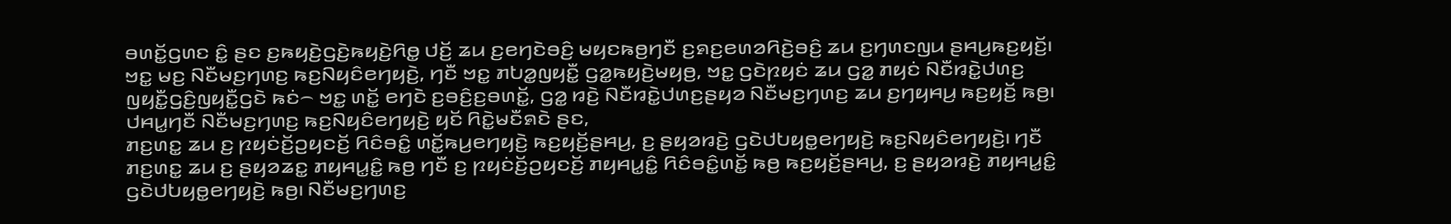ꤋꤛꤢꤩ꤭ꤞꤛꤢ ꤢꤨ꤭ ꤔꤢ ꤢ꤬ꤒꤟꤢꤧ꤬ꤞꤢꤧ꤬ꤒꤟꤢꤧ꤬ꤖꤥ꤭ ꤓꤢꤩ꤬ ꤘꤣ ꤢ꤬ꤕꤚꤢꤧꤋꤢꤨ꤬ ꤗꤟꤢꤒꤥ꤬ꤚꤢꤪ ꤢ꤬ꤎꤢ꤬ꤕꤛꤤꤖꤢꤧ꤬ꤋꤢꤨ꤬ ꤘꤣ ꤢ꤬ꤚꤛꤢꤜꤣ ꤔꤌꤣ꤬ꤒꤢ꤬ꤟꤢꤩ꤬꤯
ꤠꤢ꤭ ꤗꤢ꤬ ꤡꤢꤪꤗꤢ꤬ꤚꤛꤢ꤬ ꤒꤢ꤬ꤡꤟꤢꤨꤕꤚꤟꤢꤧ꤬, ꤚꤢꤪ ꤠꤢ꤭ ꤊꤝꤤ꤭ꤜꤟꤢꤪ꤭ ꤞꤤ꤭ꤒꤟꤢꤧ꤬ꤗꤟꤥ꤬, ꤠꤢ꤭ ꤞꤢꤧꤐꤟꤢꤦ ꤘꤣ ꤞꤤ꤭ ꤊꤟꤢꤦ ꤡꤢꤪꤙꤢꤧ꤭ꤓꤛꤢ꤬ ꤜꤟꤢꤪ꤭ꤞꤢꤨ꤬ꤜꤟꤢꤪ꤭ꤞꤢꤧ ꤒꤢꤦ꤮ ꤠꤢ꤭ ꤛꤢꤩ꤭ ꤕꤚꤢꤧ ꤢ꤬ꤋꤢꤨ꤬ꤢ꤬ꤋꤛꤢꤩ꤭, ꤞꤤ꤭ ꤙꤢꤧ꤬ ꤡꤢꤪꤙꤢꤧ꤭ꤓꤛꤢ꤬ꤔꤟꤤ ꤡꤢꤪꤗꤢ꤬ꤚꤛꤢ꤬ ꤘꤣ ꤢ꤬ꤚꤟꤌꤣ꤬ ꤒꤢ꤬ꤟꤢꤩ꤬ ꤒꤥ꤬꤯
ꤓꤌꤣ꤭ꤚꤢꤪ ꤡꤢꤪꤗꤢ꤬ꤚꤛꤢ꤬ ꤒꤢ꤬ꤡꤟꤢꤨꤕꤚꤟꤢꤧ꤬ ꤟꤢꤩ ꤖꤢꤧ꤭ꤗꤢꤪꤎꤢꤧ ꤔꤢ,
ꤊꤢ꤬ꤛꤢ꤭ ꤘꤣ ꤢ꤬ ꤐꤟꤢꤦꤢꤩ꤬ꤑꤟꤢꤢꤩ꤬ ꤖꤢꤨꤋꤢꤨ꤭ ꤛꤢꤩ꤭ꤒꤣ꤬ꤕꤚꤟꤢꤧ꤬ ꤒꤢ꤬ꤟꤢꤩ꤬ꤔꤌꤣ꤬, ꤢ꤬ ꤔꤟꤤꤙꤢꤧ꤬ ꤞꤢꤧꤓꤝꤟꤥ꤭ꤕꤚꤟꤢꤧ꤬ ꤒꤢ꤬ꤡꤟꤢꤨꤕꤚꤟꤢꤧ꤬꤯ ꤚꤢꤪ ꤊꤢ꤬ꤛꤢ꤭ ꤘꤣ ꤢ꤬ ꤔꤟꤤꤘꤢ꤭ ꤊꤟꤌꤣ꤭ꤢꤨ꤭ ꤒꤥ꤬ ꤚꤢꤪ ꤢ꤬ ꤐꤟꤢꤦꤢꤩ꤬ꤑꤟꤢꤢꤩ꤬ ꤊꤟꤌꤣ꤭ꤢꤨ꤭ ꤖꤢꤨꤋꤢꤨ꤭ꤛꤢꤩ꤭ ꤒꤥ꤬ ꤒꤢ꤬ꤟꤢꤩ꤬ꤔꤌꤣ꤬, ꤢ꤬ ꤔꤟꤤꤙꤢꤧ꤬ ꤊꤟꤌꤣ꤭ꤢꤨ꤭ ꤞꤢꤧꤓꤝꤟꤥ꤭ꤕꤚꤟꤢꤧ꤬ ꤒꤥ꤬꤯ ꤡꤢꤪꤗꤢ꤬ꤚꤛꤢ꤬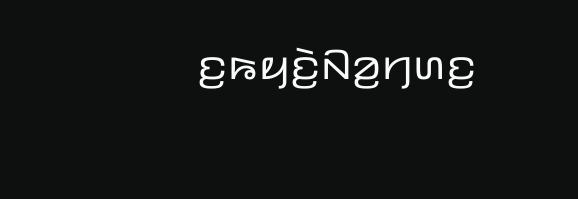ꤢ꤬ꤒꤟꤢꤧ꤬ꤡꤤ꤬ꤚꤛꤢ꤬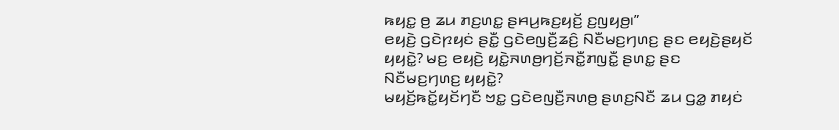ꤒꤟꤢ꤭ ꤥ꤬ ꤘꤣ ꤊꤢ꤬ꤛꤢ꤭ ꤔꤌꤣ꤬ꤒꤢ꤬ꤟꤢꤩ꤬ ꤢ꤬ꤜꤟꤥ꤬꤯”
ꤕꤟꤢꤧ꤬ ꤞꤢꤧꤐꤟꤢꤦ ꤔꤢꤪ꤭ ꤞꤢꤧꤕꤜꤢꤪ꤬ꤘꤢꤨ꤬ ꤡꤢꤪꤗꤢ꤬ꤚꤛꤢ꤬ ꤔꤢ ꤕꤟꤢꤧ꤬ꤔꤟꤢꤩ ꤟꤟꤢꤧ꤭? ꤗꤢ꤬ ꤕꤟꤢꤧ꤬ ꤟꤢꤧ꤭ꤏꤛꤥ꤬ꤚꤢꤩ꤬ꤏꤢꤪ꤭ꤊꤜꤢꤪ꤭ ꤔꤛꤢ꤭ ꤔꤢ ꤡꤢꤪꤗꤢ꤬ꤚꤛꤢ꤬ ꤟꤟꤢꤧ꤭?
ꤗꤟꤢꤩ꤬ꤒꤢꤩ꤭ꤟꤢꤩꤚꤢꤪ ꤠꤢ꤭ ꤞꤢꤧꤕꤜꤢꤪ꤬ꤏꤛꤥ꤬ ꤔꤛꤢ꤬ꤡꤢꤪ ꤘꤣ ꤞꤤ꤭ ꤊꤟꤢꤦ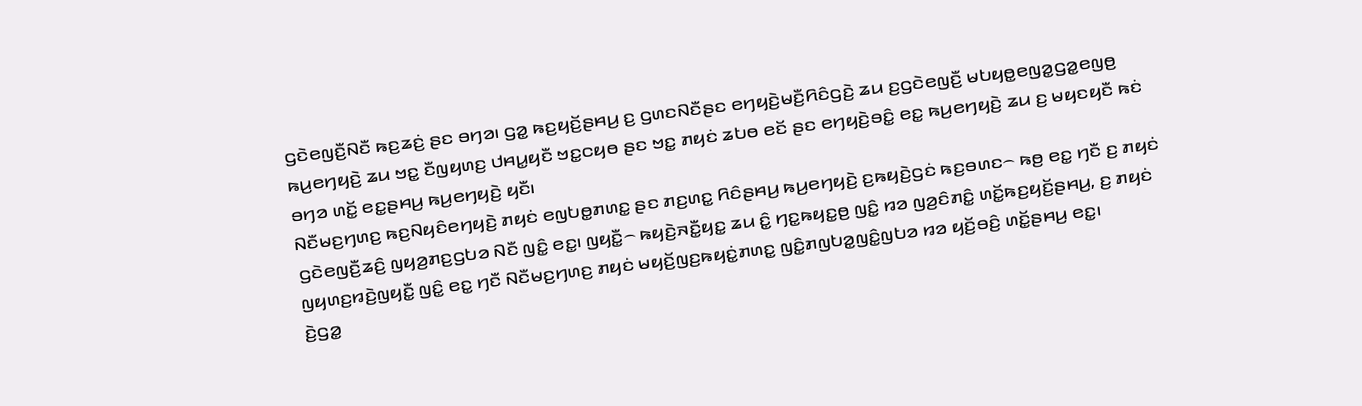ꤞꤢꤧꤕꤜꤢꤪ꤬ꤡꤢꤪ ꤒꤢ꤬ꤘꤢꤦ꤬ ꤔꤢ ꤋꤚꤤ꤯ ꤞꤤ꤭ ꤒꤢ꤬ꤟꤢꤩ꤬ꤔꤌꤣ꤬ ꤢ꤬ ꤞꤛꤢꤡꤢꤪꤔꤢ ꤕꤚꤟꤢꤧ꤬ꤗꤢꤪ꤬ꤖꤢꤨꤞꤢꤧ꤬ ꤘꤣ ꤢ꤬ꤞꤢꤧꤕꤜꤢꤪ꤬ ꤗꤝꤟꤥ꤭ꤕꤜꤤ꤭ꤞꤤ꤭ꤕꤜꤥ꤬ ꤒꤣ꤬ꤕꤚꤟꤢꤧ꤬ ꤘꤣ ꤠꤢ꤭ ꤢꤪꤜꤟꤛꤢ꤬ ꤓꤌꤣ꤭ꤟꤢꤪ ꤠꤢ꤭ꤍꤟꤥ ꤔꤢ ꤠꤢ꤭ ꤊꤟꤢꤦ ꤘꤝꤥ ꤕꤢꤩ ꤔꤢ ꤕꤚꤟꤢꤧ꤬ꤋꤢꤨ꤭ ꤕꤢ꤭ ꤒꤣ꤬ꤕꤚꤟꤢꤧ꤬ ꤘꤣ ꤢ꤬ ꤗꤟꤢꤟꤢꤪ ꤒꤢꤦ ꤋꤚꤤ ꤛꤢꤩ꤭ ꤕꤢ꤭ꤔꤌꤣ꤬ ꤒꤣ꤬ꤕꤚꤟꤢꤧ꤬ ꤟꤢꤪ꤯
ꤡꤢꤪꤗꤢ꤬ꤚꤛꤢ꤬ ꤒꤢ꤬ꤡꤟꤢꤨꤕꤚꤟꤢꤧ꤬ ꤊꤟꤢꤦ ꤕꤜꤝꤥ꤭ꤊꤛꤢ꤭ ꤔꤢ ꤊꤢ꤬ꤛꤢ꤭ ꤖꤢꤨꤔꤌꤣ꤬ ꤒꤣ꤬ꤕꤚꤟꤢꤧ꤬ ꤢ꤬ꤒꤟꤢꤧ꤬ꤞꤢꤦ ꤒꤢ꤬ꤋꤛꤢ꤮ ꤒꤥ꤬ ꤕꤢ꤭ ꤚꤢꤪ ꤢ꤬ ꤊꤟꤢꤦ ꤞꤢꤧꤕꤜꤢꤪ꤬ꤘꤢꤨ꤬ ꤜꤟꤤ꤬ꤊꤢ꤬ꤞꤝꤤ ꤡꤢꤪ ꤜꤢꤨ꤭ ꤕꤢ꤭꤯ ꤜꤟꤢꤪ꤭꤮ ꤒꤟꤢꤧ꤬ꤏꤢꤪ꤭ꤟꤢ꤭ ꤘꤣ ꤢꤨ꤭ ꤚꤢ꤭ꤒꤟꤢ꤭ꤥ꤬ ꤜꤢꤨ꤭ ꤙꤤ ꤜꤤ꤬ꤢꤨꤊꤢꤨ꤭ ꤛꤢꤩ꤭ꤒꤢ꤬ꤟꤢꤩ꤬ꤔꤌꤣ꤬, ꤢ꤬ ꤊꤟꤢꤦ ꤜꤟꤛꤢ꤬ꤙꤢꤧ꤬ꤜꤟꤢꤪ꤭ ꤜꤢꤨ꤭ ꤕꤢ꤭ ꤚꤢꤪ ꤡꤢꤪꤗꤢ꤬ꤚꤛꤢ꤬ ꤊꤟꤢꤦ ꤗꤟꤢꤩ꤬ꤜꤢ꤬ꤒꤟꤢꤦ꤭ꤊꤛꤢ꤭ ꤜꤢꤨ꤭ꤊꤜꤝꤤ꤭ꤜꤢꤨ꤭ꤜꤝꤤ ꤙꤤ ꤟꤢꤩ꤬ꤋꤢꤨ꤬ ꤛꤢꤩ꤭ꤔꤌꤣ꤬ ꤕꤢ꤭꤯
ꤢꤧ꤬ꤞꤤ꤭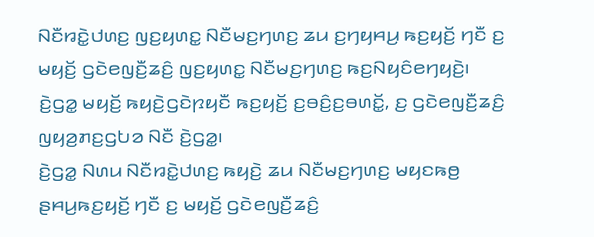ꤡꤢꤪꤙꤢꤧ꤭ꤓꤛꤢ꤬ ꤜꤢ꤬ꤟꤛꤢ꤭ ꤡꤢꤪꤗꤢ꤬ꤚꤛꤢ꤬ ꤘꤣ ꤢ꤬ꤚꤟꤌꤣ꤬ ꤒꤢ꤬ꤟꤢꤩ꤬ ꤚꤢꤪ ꤢ꤬ ꤗꤟꤢꤩ꤬ ꤞꤢꤧꤕꤜꤢꤪ꤬ꤘꤢꤨ꤬ ꤜꤢ꤬ꤟꤛꤢ꤭ ꤡꤢꤪꤗꤢ꤬ꤚꤛꤢ꤬ ꤒꤢ꤬ꤡꤟꤢꤨꤕꤚꤟꤢꤧ꤬꤯ ꤢꤧ꤬ꤞꤤ꤭ ꤗꤟꤢꤩ꤬ ꤒꤟꤢꤧ꤬ꤞꤢꤧꤐꤟꤢꤪ ꤒꤢ꤬ꤟꤢꤩ꤬ ꤢ꤬ꤋꤢꤨ꤬ꤢ꤬ꤋꤛꤢꤩ꤭, ꤢ꤬ ꤞꤢꤧꤕꤜꤢꤪ꤬ꤘꤢꤨ꤬ ꤜꤟꤤ꤬ꤊꤢ꤬ꤞꤝꤤ ꤡꤢꤪ ꤢꤧ꤬ꤞꤤ꤭꤯
ꤢꤧ꤬ꤞꤤ꤭ ꤡꤛꤣ ꤡꤢꤪꤙꤢꤧ꤭ꤓꤛꤢ꤬ ꤒꤟꤢꤧ꤬ ꤘꤣ ꤡꤢꤪꤗꤢ꤬ꤚꤛꤢ꤬ ꤗꤟꤢꤒꤥ꤬ ꤔꤌꤣ꤬ꤒꤢ꤬ꤟꤢꤩ꤬ ꤚꤢꤪ ꤢ꤬ ꤗꤟꤢꤩ꤬ ꤞꤢꤧꤕꤜꤢꤪ꤬ꤘꤢꤨ꤬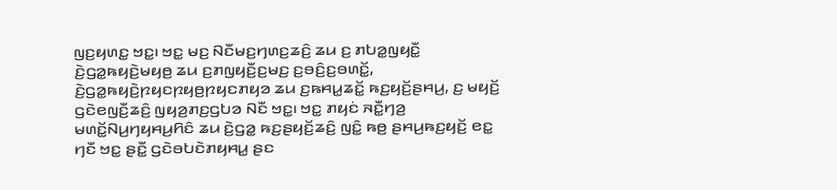ꤜꤢ꤬ꤟꤛꤢ꤭ ꤠꤢ꤭꤯ ꤠꤢ꤭ ꤗꤢ꤬ ꤡꤢꤪꤗꤢ꤬ꤚꤛꤢ꤬ꤘꤢꤨ꤬ ꤘꤣ ꤢ꤬ ꤊꤝꤤ꤭ꤜꤟꤢꤪ꤭ ꤢꤧ꤬ꤞꤤ꤭ꤒꤟꤢꤧ꤬ꤗꤟꤥ꤬ ꤘꤣ ꤢ꤬ꤊꤜꤟꤢꤪ꤬ꤢ꤬ꤗꤢ꤬ ꤢ꤬ꤋꤢꤨ꤬ꤢ꤬ꤋꤛꤢꤩ꤭, ꤢꤧ꤬ꤞꤤ꤭ꤒꤟꤢꤧ꤬ꤐꤟꤢꤐꤟꤥ꤬ꤐꤟꤢꤊꤟꤤ ꤘꤣ ꤢ꤬ꤒꤌꤣ꤭ꤘꤢꤩ꤭ ꤒꤢ꤬ꤟꤢꤩ꤬ꤔꤌꤣ꤬, ꤢ꤬ ꤗꤟꤢꤩ꤬ ꤞꤢꤧꤕꤜꤢꤪ꤬ꤘꤢꤨ꤬ ꤜꤟꤤ꤬ꤊꤢ꤬ꤞꤝꤤ ꤡꤢꤪ ꤠꤢ꤭꤯ ꤠꤢ꤭ ꤊꤟꤢꤦ ꤏꤢꤪ꤭ꤚꤤ꤬ ꤗꤛꤢꤩ꤭ꤡꤣ꤬ꤚꤟꤌꤣ꤬ꤖꤢꤨ ꤘꤣ ꤢꤧ꤬ꤞꤤ꤭ ꤒꤢ꤬ꤔꤟꤢꤩ꤬ꤘꤢꤨ꤬ ꤜꤢꤨ꤭ ꤒꤥ꤬ ꤔꤌꤣ꤬ꤒꤢ꤬ꤟꤢꤩ꤬ ꤕꤢ꤭ ꤚꤢꤪ ꤠꤢ꤭ ꤔꤢꤪ꤭ ꤞꤢꤧꤋꤝꤢꤧꤊꤟꤌꤣ꤭ ꤔꤢ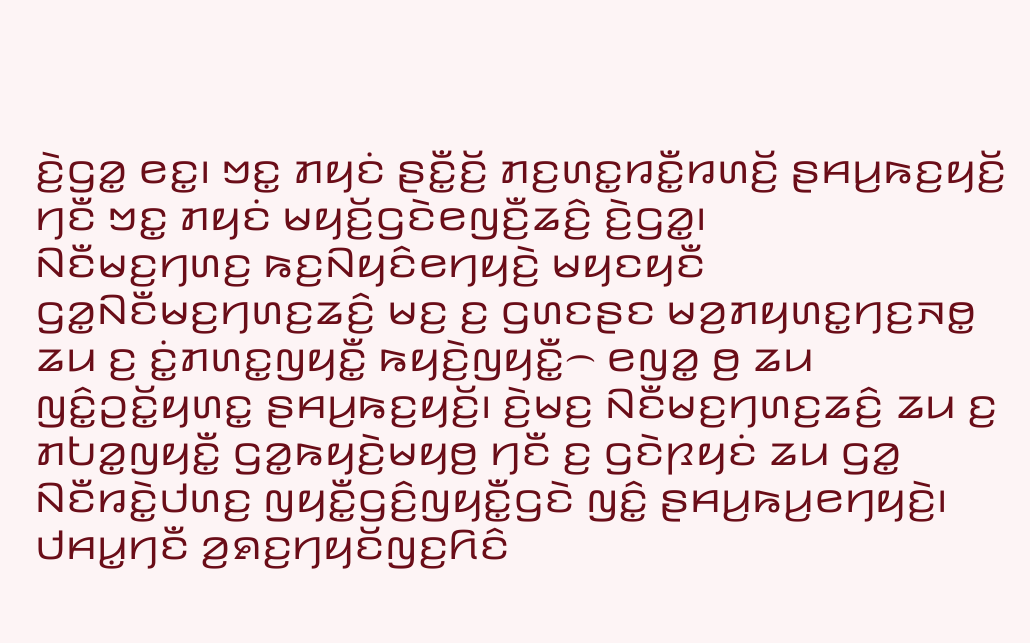ꤢꤧ꤬ꤞꤤ꤭ ꤕꤢ꤭꤯ ꤠꤢ꤭ ꤊꤟꤢꤦ ꤔꤢꤪ꤭ꤢꤩ꤬ ꤊꤢ꤬ꤛꤢ꤭ꤙꤢꤪ꤭ꤙꤛꤢꤩ꤬ ꤔꤌꤣ꤬ꤒꤢ꤬ꤟꤢꤩ꤬ ꤚꤢꤪ ꤠꤢ꤭ ꤊꤟꤢꤦ ꤗꤟꤢꤩ꤬ꤞꤢꤧꤕꤜꤢꤪ꤬ꤘꤢꤨ꤬ ꤢꤧ꤬ꤞꤤ꤭꤯
ꤡꤢꤪꤗꤢ꤬ꤚꤛꤢ꤬ ꤒꤢ꤬ꤡꤟꤢꤨꤕꤚꤟꤢꤧ꤬ ꤗꤟꤢꤟꤢꤪ ꤞꤤ꤭ꤡꤢꤪꤗꤢ꤬ꤚꤛꤢ꤬ꤘꤢꤨ꤬ ꤗꤢ꤬ ꤢ꤬ ꤞꤛꤢꤔꤢ ꤗꤤ꤬ꤊꤟꤛꤢ꤭ꤚꤢ꤬ꤏꤥ꤭ ꤘꤣ ꤢ꤬ ꤢꤦ꤭ꤊꤛꤢ꤭ꤜꤟꤢꤪ꤭ ꤒꤟꤢꤧ꤬ꤜꤟꤢꤪ꤭꤮ ꤕꤜꤤ꤭ ꤥ꤬ ꤘꤣ ꤜꤢꤨ꤭ꤑꤢꤩ꤭ꤟꤛꤢ꤭ ꤔꤌꤣ꤬ꤒꤢ꤬ꤟꤢꤩ꤬꤯ ꤢꤧ꤬ꤗꤢ꤬ ꤡꤢꤪꤗꤢ꤬ꤚꤛꤢ꤬ꤘꤢꤨ꤬ ꤘꤣ ꤢ꤬ ꤊꤝꤤ꤭ꤜꤟꤢꤪ꤭ ꤞꤤ꤭ꤒꤟꤢꤧ꤬ꤗꤟꤥ꤬ ꤚꤢꤪ ꤢ꤬ ꤞꤢꤧꤐꤟꤢꤦ ꤘꤣ ꤞꤤ꤭ ꤡꤢꤪꤙꤢꤧ꤭ꤓꤛꤢ꤬ ꤜꤟꤢꤪ꤭ꤞꤢꤨ꤬ꤜꤟꤢꤪ꤭ꤞꤢꤧ ꤜꤢꤨ꤭ ꤔꤌꤣ꤬ꤒꤣ꤬ꤕꤚꤟꤢꤧ꤬꤯
ꤓꤌꤣ꤭ꤚꤢꤪ ꤤ꤬ꤎꤢ꤬ꤚꤟꤢꤩꤜꤢ꤬ꤖꤢꤨ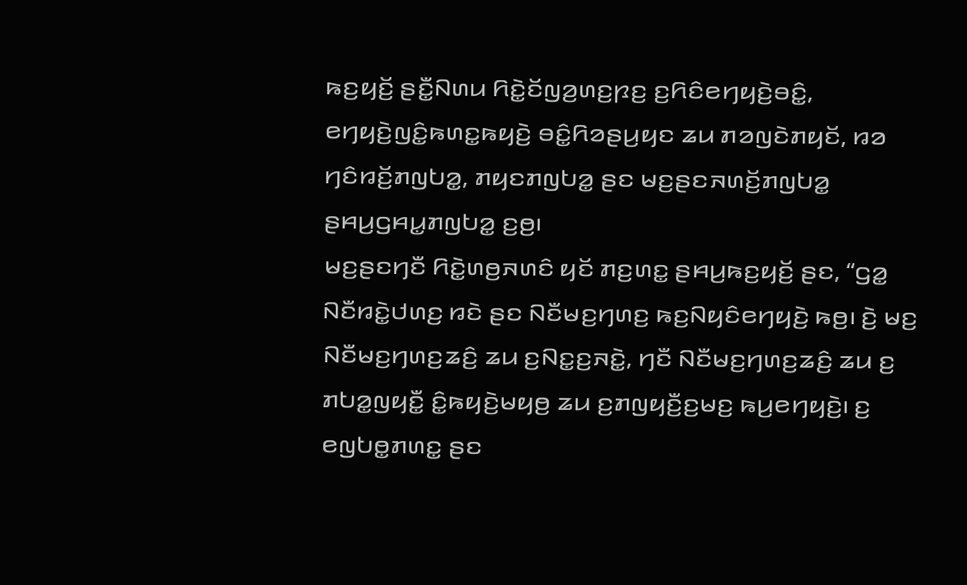ꤒꤢ꤬ꤟꤢꤩ꤬ ꤔꤢꤪ꤭ꤡꤛꤣ ꤖꤢꤧ꤭ꤢꤩꤜꤤ꤬ꤛꤢ꤬ꤐꤢ꤬ ꤢ꤬ꤖꤢꤨꤕꤚꤟꤢꤧ꤬ꤋꤢꤨ꤭, ꤕꤚꤟꤢꤧ꤬ꤜꤢꤨ꤭ꤒꤛꤢ꤭ꤒꤟꤢꤧ꤬ ꤋꤢꤨ꤭ꤖꤤꤔꤣ꤬ꤟꤢ ꤘꤣ ꤊꤤꤜꤢꤧꤊꤟꤢꤩ, ꤙꤤ ꤚꤢꤨꤙꤢꤩ꤬ꤊꤜꤝꤤ꤭, ꤊꤟꤢꤊꤜꤝꤤ꤭ ꤔꤢ ꤗꤢ꤬ꤔꤢꤏꤛꤢꤩ꤬ꤊꤜꤝꤤ꤭ ꤔꤌꤣ꤬ꤞꤌꤣ꤭ꤊꤜꤝꤤ꤭ ꤢ꤬ꤥ꤬꤯
ꤗꤢ꤬ꤔꤢꤚꤢꤪ ꤖꤢꤧ꤭ꤛꤥ꤬ꤏꤛꤢꤨ ꤟꤢꤩ ꤊꤢ꤬ꤛꤢ꤭ ꤔꤌꤣ꤬ꤒꤢ꤬ꤟꤢꤩ꤬ ꤔꤢ, “ꤞꤤ꤭ ꤡꤢꤪꤙꤢꤧ꤭ꤓꤛꤢ꤬ ꤙꤢꤧ ꤔꤢ ꤡꤢꤪꤗꤢ꤬ꤚꤛꤢ꤬ ꤒꤢ꤬ꤡꤟꤢꤨꤕꤚꤟꤢꤧ꤬ ꤒꤥ꤬꤯ ꤢꤧ꤬ ꤗꤢ꤬ ꤡꤢꤪꤗꤢ꤬ꤚꤛꤢ꤬ꤘꤢꤨ꤬ ꤘꤣ ꤢ꤬ꤡꤢ꤭ꤢ꤬ꤏꤢꤧ꤭, ꤚꤢꤪ ꤡꤢꤪꤗꤢ꤬ꤚꤛꤢ꤬ꤘꤢꤨ꤬ ꤘꤣ ꤢ꤬ ꤊꤝꤤ꤭ꤜꤟꤢꤪ꤭ ꤢꤨ꤭ꤒꤟꤢꤧ꤬ꤗꤟꤥ꤬ ꤘꤣ ꤢ꤬ꤊꤜꤟꤢꤪ꤬ꤢ꤬ꤗꤢ꤬ ꤒꤣ꤬ꤕꤚꤟꤢꤧ꤬꤯ ꤢ꤬ ꤕꤜꤝꤥ꤭ꤊꤛꤢ꤭ ꤔꤢ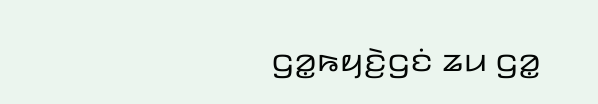ꤞꤤ꤭ꤒꤟꤢꤧ꤬ꤞꤢꤦ ꤘꤣ ꤞꤤ꤭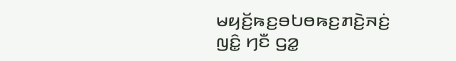ꤗꤟꤢꤩ꤬ꤒꤢ꤬ꤋꤝꤥꤒꤢ꤬ꤊꤢꤧ꤬ꤏꤢꤦ꤬ ꤜꤢꤨ꤭ ꤚꤢꤪ ꤞꤤ꤭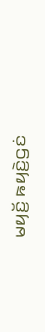ꤗꤟꤢꤩ꤬ ꤒꤟꤢꤧ꤬ꤞꤢꤦ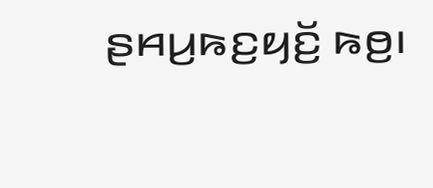ꤔꤌꤣ꤬ꤒꤢ꤬ꤟꤢꤩ꤬ ꤒꤥ꤬꤯